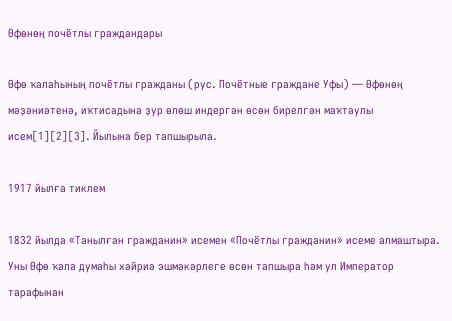Өфөнөң почётлы граждандары

Өфө ҡалаһының почётлы гражданы (рус. Почётные граждане Уфы) — Өфөнөң мәҙәниәтенә, иҡтисадына ҙур өлөш индергән өсөн бирелгән маҡтаулы исем[1][2][3]. Йылына бер тапшырыла.

1917 йылға тиклем

1832 йылда «Танылған гражданин» исемен «Почётлы гражданин» исеме алмаштыра. Уны Өфө ҡала думаһы хәйриә эшмәкәрлеге өсөн тапшыра һәм ул Император тарафынан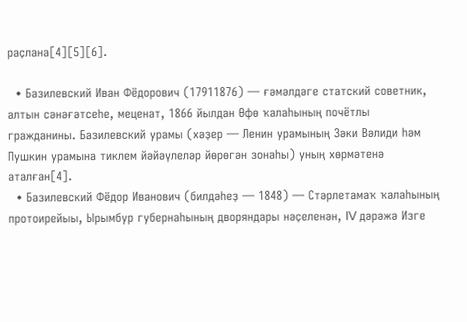раҫлана[4][5][6].

  • Базилевский Иван Фёдорович (17911876) — ғәмәлдәге статский советник, алтын сәнәғәтсеһе, меценат, 1866 йылдан Өфө ҡалаһының почётлы гражданины. Базилевский урамы (хәҙер — Ленин урамының Зәки Вәлиди һәм Пушкин урамына тиклем йәйәүлеләр йөрөгән зонаһы) уның хөрмәтенә аталған[4].
  • Базилевский Фёдор Иванович (билдәһеҙ — 1848) — Стәрлетамаҡ ҡалаһының протоирейыы, Ырымбур губернаһының дворяндары нәҫеленән, IV дәрәжә Изге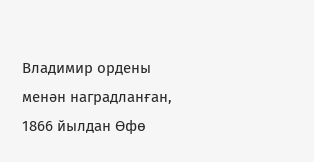Владимир ордены менән наградланған, 1866 йылдан Өфө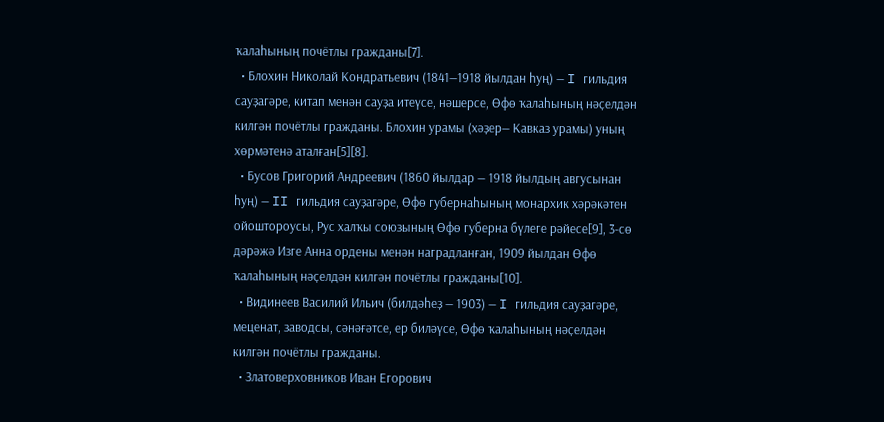ҡалаһының почётлы гражданы[7].
  • Блохин Николай Кондратьевич (1841—1918 йылдан һуң) — I гильдия сауҙагәре, китап менән сауҙа итеүсе, нәшерсе, Өфө ҡалаһының нәҫелдән килгән почётлы гражданы. Блохин урамы (хәҙер— Кавказ урамы) уның хөрмәтенә аталған[5][8].
  • Бусов Григорий Андреевич (1860 йылдар — 1918 йылдың авгусынан һуң) — II гильдия сауҙагәре, Өфө губернаһының монархик хәрәкәтен ойоштороусы, Рус халҡы союзының Өфө губерна бүлеге рәйесе[9], 3-сө дәрәжә Изге Анна ордены менән наградланған, 1909 йылдан Өфө ҡалаһының нәҫелдән килгән почётлы гражданы[10].
  • Видинеев Василий Ильич (билдәһеҙ — 1903) — I гильдия сауҙагәре, меценат, заводсы, сәнәғәтсе, ер биләүсе, Өфө ҡалаһының нәҫелдән килгән почётлы гражданы.
  • Златоверховников Иван Егорович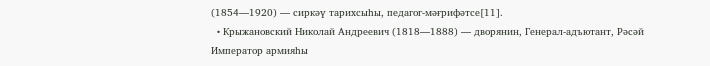(1854—1920) — сиркәү тарихсыһы, педагог-мәғрифәтсе[11].
  • Крыжановский Николай Андреевич (1818—1888) — дворянин, Генерал-адъютант, Рәсәй Император армияһы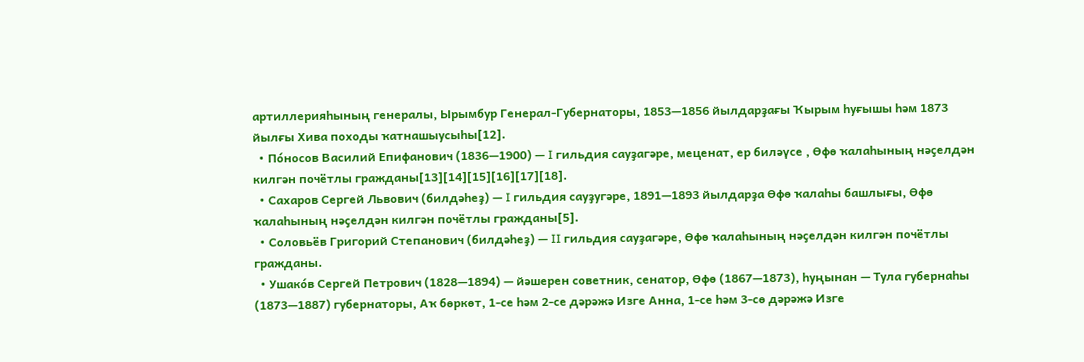артиллерияһының генералы, Ырымбур Генерал-Губернаторы, 1853—1856 йылдарҙағы Ҡырым һуғышы һәм 1873 йылғы Хива походы ҡатнашыусыһы[12].
  • По́носов Василий Епифанович (1836—1900) — I гильдия сауҙагәре, меценат, ер биләүсе , Өфө ҡалаһының нәҫелдән килгән почётлы гражданы[13][14][15][16][17][18].
  • Сахаров Сергей Львович (билдәһеҙ) — I гильдия сауҙугәре, 1891—1893 йылдарҙа Өфө ҡалаһы башлығы, Өфө ҡалаһының нәҫелдән килгән почётлы гражданы[5].
  • Соловьёв Григорий Степанович (билдәһеҙ) — II гильдия сауҙагәре, Өфө ҡалаһының нәҫелдән килгән почётлы гражданы.
  • Ушако́в Сергей Петрович (1828—1894) — йәшерен советник, сенатор, Өфө (1867—1873), һуңынан — Тула губернаһы (1873—1887) губернаторы, Аҡ бөркөт, 1-се һәм 2-се дәрәжә Изге Анна, 1-се һәм 3-сө дәрәжә Изге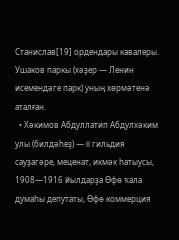Станислав[19] ордендары кавалеры. Ушаков паркы (хәҙер — Ленин исемендәге парк) уның хөрмәтенә аталған.
  • Хәкимов Абдуллатип Абдулхәким улы (билдәһеҙ) — II гильдия сауҙагәре, меценат, икмәк һатыусы, 1908—1916 йылдарҙа Өфө ҡала думаһы депутаты, Өфө коммерция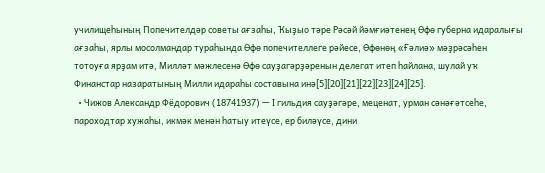училищеһының Попечителдәр советы ағзаһы, Ҡыҙыо тәре Рәсәй йәмғиәтенең Өфө губерна идаралығы ағзаһы, ярлы мосолмандар тураһында Өфө попечителлеге рәйесе, Өфөнөң «Ғәлиә» мәҙрәсәһен тотоуға ярҙам итә, Милләт мәжлесенә Өфө сауҙагәрҙәренын делегат итеп һайлана, шулай уҡ Финанстар назаратының Милли идараһы составына инә[5][20][21][22][23][24][25].
  • Чижов Александр Фёдорович (18741937) — I гильдия сауҙәгәре, меценат, урман сәнәғәтсеһе, пароходтар хужаһы, икмәк менән һатыу итеүсе, ер биләүсе, дини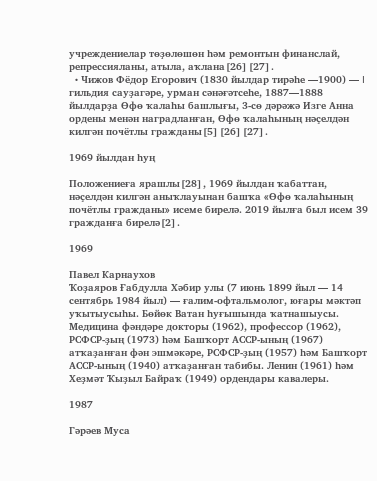учреждениелар төҙөлөшөн һәм ремонтын финанслай, репрессияланы, атыла, аҡлана[26][27].
  • Чижов Фёдор Егорович (1830 йылдар тирәһе —1900) — I гильдия сауҙагәре, урман сәнәғәтсеһе, 1887—1888 йылдарҙа Өфө ҡалаһы башлығы, 3-сө дәрәжә Изге Анна ордены менән наградланған, Өфө ҡалаһының нәҫелдән килгән почётлы гражданы[5][26][27].

1969 йылдан һуң

Положениеға ярашлы[28], 1969 йылдан ҡабаттан, нәҫелдән килгән аныҡлауынан башҡа «Өфө ҡалаһының почётлы гражданы» исеме бирелә. 2019 йылға был исем 39 гражданға бирелә[2].

1969

Павел Карнаухов
Ҡоҙаяров Ғабдулла Хәбир улы (7 июнь 1899 йыл — 14 сентябрь 1984 йыл) — ғалим-офтальмолог, юғары мәктәп уҡытыусыһы. Бөйөк Ватан һуғышында ҡатнашыусы. Медицина фәндәре докторы (1962), профессор (1962), РСФСР-ҙың (1973) һәм Башҡорт АССР-ының (1967) атҡаҙанған фән эшмәкәре, РСФСР‑ҙың (1957) һәм Башҡорт АССР-ының (1940) атҡаҙанған табибы. Ленин (1961) һәм Хеҙмәт Ҡыҙыл Байраҡ (1949) ордендары кавалеры.

1987

Гәрәев Муса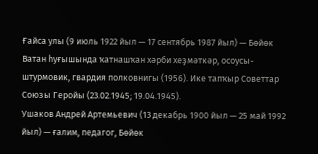Ғайса улы (9 июль 1922 йыл — 17 сентябрь 1987 йыл) — Бөйөк Ватан һуғышында ҡатнашҡан хәрби хеҙмәткәр, осоусы-штурмовик, гвардия полковнигы (1956). Ике тапҡыр Советтар Союзы Геройы (23.02.1945; 19.04.1945).
Ушаков Андрей Артемьевич (13 декабрь 1900 йыл — 25 май 1992 йыл) — ғалим, педагог, Бөйөк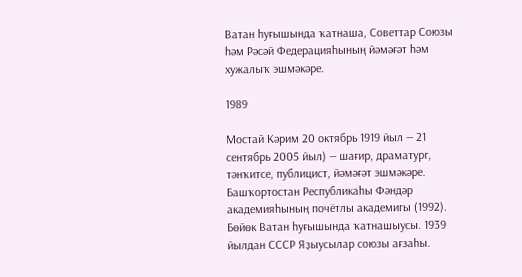Ватан һуғышында ҡатнаша, Советтар Союзы һәм Рәсәй Федерацияһының йәмәғәт һәм хужалыҡ эшмәкәре.

1989

Мостай Кәрим 20 октябрь 1919 йыл — 21 сентябрь 2005 йыл) — шағир, драматург, тәнҡитсе, публицист, йәмәғәт эшмәкәре. Башҡортостан Республикаһы Фәндәр академияһының почётлы академигы (1992). Бөйөк Ватан һуғышында ҡатнашыусы. 1939 йылдан СССР Яҙыусылар союзы ағзаһы.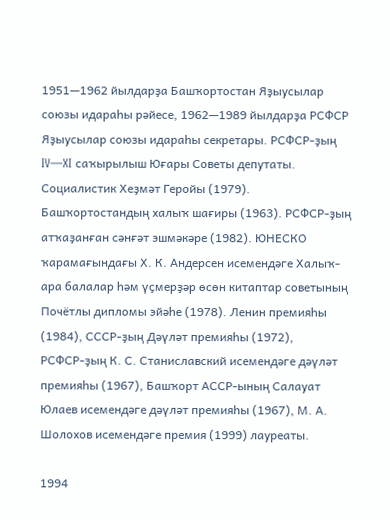1951—1962 йылдарҙа Башҡортостан Яҙыусылар союзы идараһы рәйесе, 1962—1989 йылдарҙа РСФСР Яҙыусылар союзы идараһы секретары. РСФСР-ҙың IV—XI саҡырылыш Юғары Советы депутаты. Социалистик Хеҙмәт Геройы (1979). Башҡортостандың халыҡ шағиры (1963). РСФСР-ҙың атҡаҙанған сәнғәт эшмәкәре (1982). ЮНЕСКО ҡарамағындағы Х. К. Андерсен исемендәге Халыҡ-ара балалар һәм үҫмерҙәр өсөн китаптар советының Почётлы дипломы эйәһе (1978). Ленин премияһы (1984), СССР‑ҙың Дәүләт премияһы (1972), РСФСР‑ҙың К. С. Станиславский исемендәге дәүләт премияһы (1967), Башҡорт АССР-ының Салауат Юлаев исемендәге дәүләт премияһы (1967), М. А. Шолохов исемендәге премия (1999) лауреаты.

1994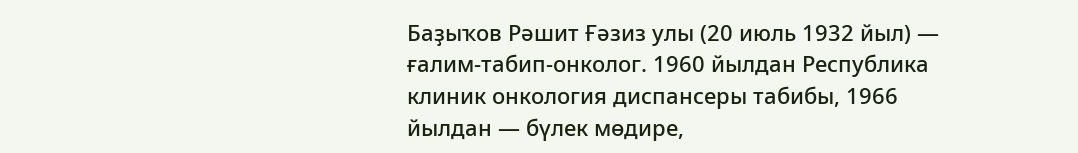Баҙыҡов Рәшит Ғәзиз улы (20 июль 1932 йыл) — ғалим-табип-онколог. 1960 йылдан Республика клиник онкология диспансеры табибы, 1966 йылдан — бүлек мөдире,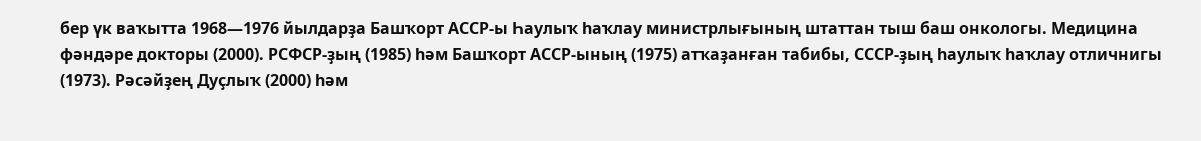бер үк ваҡытта 1968—1976 йылдарҙа Башҡорт АССР‑ы Һаулыҡ һаҡлау министрлығының штаттан тыш баш онкологы. Медицина фәндәре докторы (2000). РСФСР‑ҙың (1985) һəм Башҡорт АССР‑ының (1975) атҡаҙанған табибы, СССР‑ҙың һаулыҡ һаҡлау отличнигы (1973). Рәсәйҙең Дуҫлыҡ (2000) һәм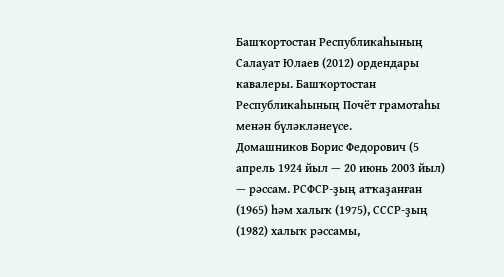Башҡортостан Республикаһының Салауат Юлаев (2012) ордендары кавалеры. Башҡортостан Республикаһының Почёт грамотаһы менән бүләкләнеүсе.
Домашников Борис Федорович (5 апрель 1924 йыл — 20 июнь 2003 йыл) — рәссам. РСФСР-ҙың атҡаҙанған (1965) һәм халыҡ (1975), СССР-ҙың (1982) халыҡ рәссамы,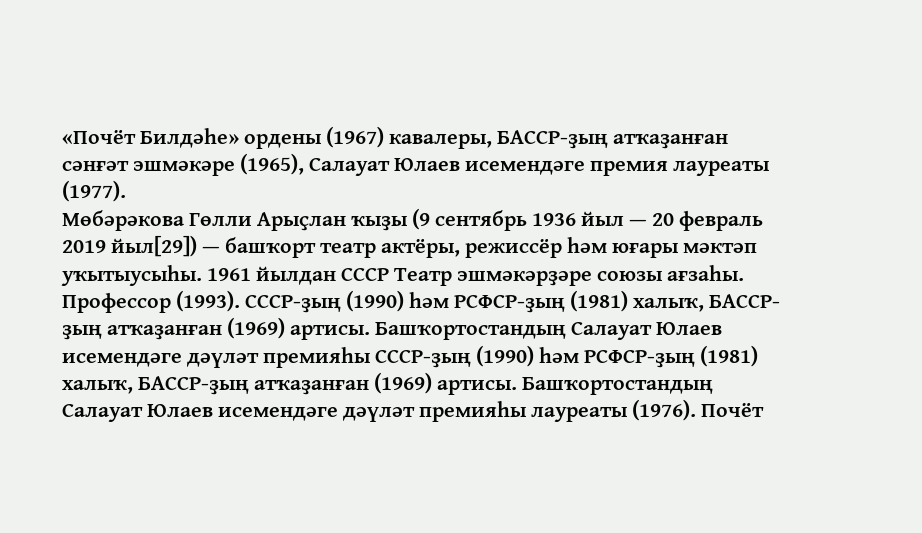«Почёт Билдәһе» ордены (1967) кавалеры, БАССР-ҙың атҡаҙанған сәнғәт эшмәкәре (1965), Салауат Юлаев исемендәге премия лауреаты (1977).
Мөбәрәкова Гөлли Арыҫлан ҡыҙы (9 сентябрь 1936 йыл — 20 февраль 2019 йыл[29]) — башҡорт театр актёры, режиссёр һәм юғары мәктәп уҡытыусыһы. 1961 йылдан СССР Театр эшмәкәрҙәре союзы ағзаһы. Профессор (1993). СССР-ҙың (1990) һәм РСФСР-ҙың (1981) халыҡ, БАССР-ҙың атҡаҙанған (1969) артисы. Башҡортостандың Салауат Юлаев исемендәге дәүләт премияһы СССР-ҙың (1990) һәм РСФСР-ҙың (1981) халыҡ, БАССР-ҙың атҡаҙанған (1969) артисы. Башҡортостандың Салауат Юлаев исемендәге дәүләт премияһы лауреаты (1976). Почёт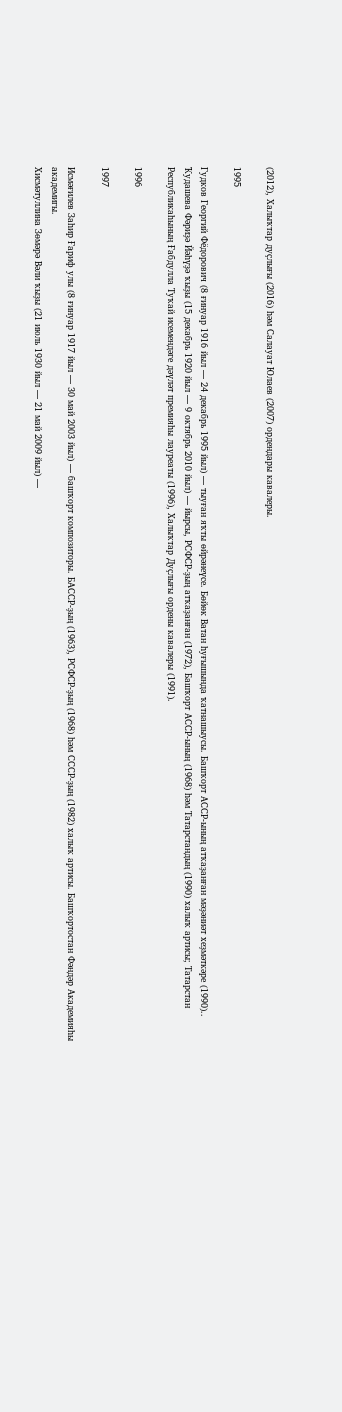(2012), Халыҡтар дуҫлығы (2016) һәм Салауат Юлаев (2007) ордендары кавалеры.

1995

Гудков Георгий Фёдорович (8 ғинуар 1916 йыл — 24 декабрь 1995 йыл) — тыуған яҡты өйрәнеүсе. Бөйөк Ватан һуғышында ҡатнашыусы. Башҡорт АССР-ының атҡаҙанған мәҙәниәт хеҙмәткәре (1990)..
Ҡудашева Фәриҙә Йәһүҙә ҡыҙы (15 декабрь 1920 йыл — 9 октябрь 2010 йыл) — йырсы, РСФСР-ҙың атҡаҙанған (1972), Башҡорт АССР-ының (1968) һәм Татарстандың (1990) халыҡ артисы; Татарстан Республикаһының Ғабдулла Туҡай исемендәге дәүләт премияһы лауреаты (1996), Халыҡтар Дуҫлығы ордены кавалеры (1991).

1996

1997

Исмәғилев Заһир Ғариф улы (8 ғинуар 1917 йыл — 30 май 2003 йыл) — башҡорт композиторы. БАССР-ҙың (1963), РСФСР-ҙың (1968) һәм СССР-ҙың (1982) халыҡ артисы. Башҡортостан Фәндәр Академияһы академигы.
Хисмәтуллина Зөмәрә Вәли ҡыҙы (21 июль 1930 йыл — 21 май 2009 йыл) —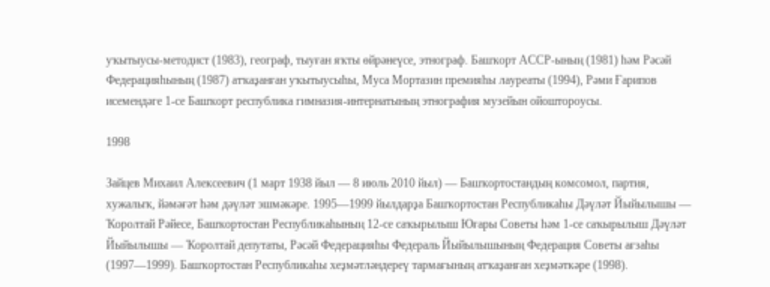уҡытыусы-методист (1983), географ, тыуған яҡты өйрәнеүсе, этнограф. Башҡорт АССР-ының (1981) һәм Рәсәй Федерацияһының (1987) атҡаҙанған уҡытыусыһы, Муса Мортазин премияһы лауреаты (1994), Рәми Ғарипов исемендәге 1-се Башҡорт республика гимназия-интернатының этнография музейын ойоштороусы.

1998

Зайцев Михаил Алексеевич (1 март 1938 йыл — 8 июль 2010 йыл) — Башҡортостандың комсомол, партия, хужалыҡ, йәмәғәт һәм дәүләт эшмәкәре. 1995—1999 йылдарҙа Башҡортостан Республикаһы Дәүләт Йыйылышы — Ҡоролтай Рәйесе, Башҡортостан Республикаһының 12-се саҡырылыш Юғары Советы һәм 1-се саҡырылыш Дәүләт Йыйылышы — Ҡоролтай депутаты, Рәсәй Федерацияһы Федераль Йыйылышының Федерация Советы ағзаһы (1997—1999). Башҡортостан Республикаһы хеҙмәтләндереү тармағының атҡаҙанған хеҙмәткәре (1998).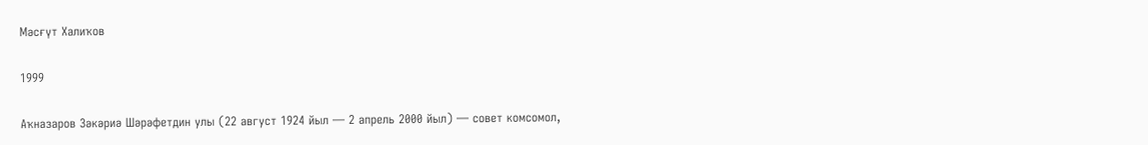Мәсғүт Халиҡов

1999

Аҡназаров Зәкәриә Шәрәфетдин улы (22 август 1924 йыл — 2 апрель 2000 йыл) — совет комсомол,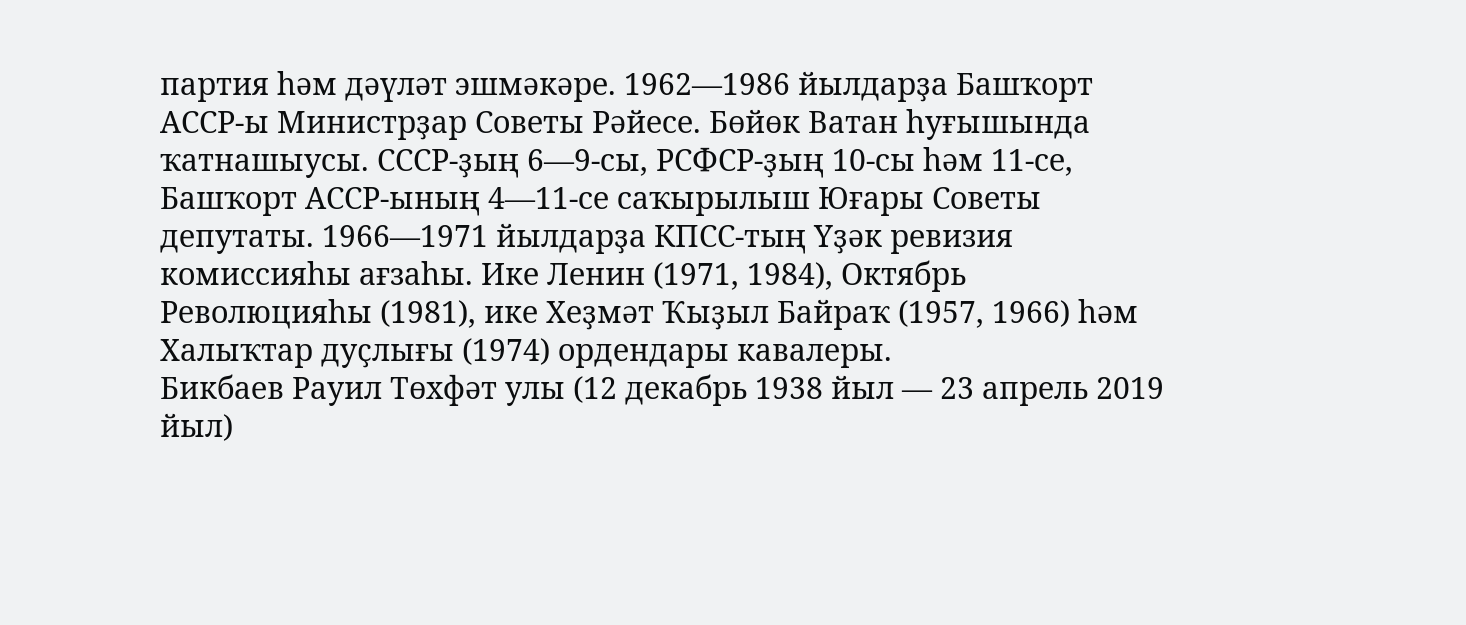партия һәм дәүләт эшмәкәре. 1962—1986 йылдарҙа Башҡорт АССР-ы Министрҙар Советы Рәйесе. Бөйөк Ватан һуғышында ҡатнашыусы. СССР-ҙың 6—9‑сы, РСФСР-ҙың 10-сы һәм 11‑се, Башҡорт АССР-ының 4—11‑се саҡырылыш Юғары Советы депутаты. 1966—1971 йылдарҙа КПСС‑тың Үҙәк ревизия комиссияһы ағзаһы. Ике Ленин (1971, 1984), Октябрь Революцияһы (1981), ике Хеҙмәт Ҡыҙыл Байраҡ (1957, 1966) һәм Халыҡтар дуҫлығы (1974) ордендары кавалеры.
Бикбаев Рауил Төхфәт улы (12 декабрь 1938 йыл — 23 апрель 2019 йыл)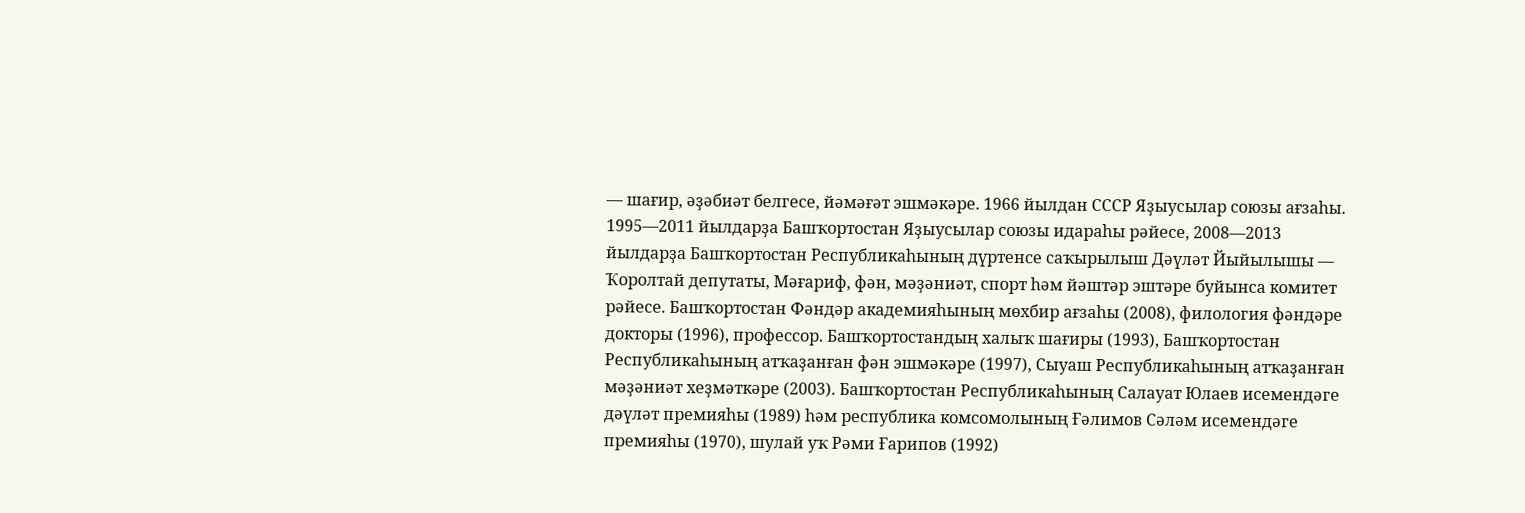— шағир, әҙәбиәт белгесе, йәмәғәт эшмәкәре. 1966 йылдан СССР Яҙыусылар союзы ағзаһы. 1995—2011 йылдарҙа Башҡортостан Яҙыусылар союзы идараһы рәйесе, 2008—2013 йылдарҙа Башҡортостан Республикаһының дүртенсе саҡырылыш Дәүләт Йыйылышы — Ҡоролтай депутаты, Мәғариф, фән, мәҙәниәт, спорт һәм йәштәр эштәре буйынса комитет рәйесе. Башҡортостан Фәндәр академияһының мөхбир ағзаһы (2008), филология фәндәре докторы (1996), профессор. Башҡортостандың халыҡ шағиры (1993), Башҡортостан Республикаһының атҡаҙанған фән эшмәкәре (1997), Сыуаш Республикаһының атҡаҙанған мәҙәниәт хеҙмәткәре (2003). Башҡортостан Республикаһының Салауат Юлаев исемендәге дәүләт премияһы (1989) һәм республика комсомолының Ғәлимов Сәләм исемендәге премияһы (1970), шулай уҡ Рәми Ғарипов (1992)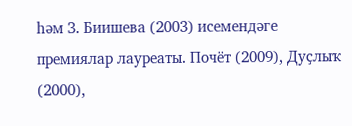һәм З. Биишева (2003) исемендәге премиялар лауреаты. Почёт (2009), Дуҫлыҡ (2000),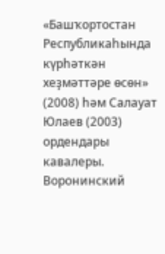«Башҡортостан Республикаһында күрһәткән хеҙмәттәре өсөн» (2008) һәм Салауат Юлаев (2003) ордендары кавалеры.
Воронинский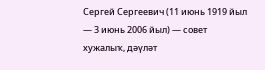Сергей Сергеевич (11 июнь 1919 йыл — 3 июнь 2006 йыл) — совет хужалыҡ, дәүләт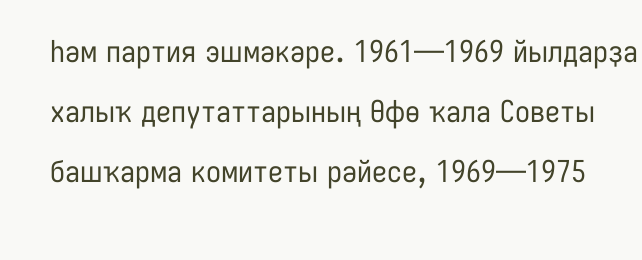һәм партия эшмәкәре. 1961—1969 йылдарҙа халыҡ депутаттарының Өфө ҡала Советы башҡарма комитеты рәйесе, 1969—1975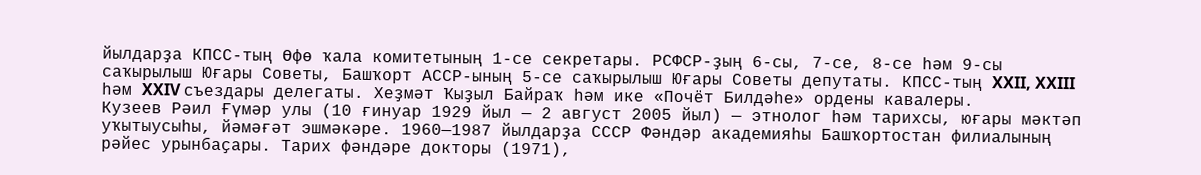йылдарҙа КПСС-тың Өфө ҡала комитетының 1-се секретары. РСФСР-ҙың 6-сы, 7-се, 8-се һәм 9-сы саҡырылыш Юғары Советы, Башҡорт АССР-ының 5-се саҡырылыш Юғары Советы депутаты. КПСС-тың XXII, XXIII һәм XXIV съездары делегаты. Хеҙмәт Ҡыҙыл Байраҡ һәм ике «Почёт Билдәһе» ордены кавалеры.
Кузеев Рәил Ғүмәр улы (10 ғинуар 1929 йыл — 2 август 2005 йыл) — этнолог һәм тарихсы, юғары мәктәп уҡытыусыһы, йәмәғәт эшмәкәре. 1960—1987 йылдарҙа СССР Фәндәр академияһы Башҡортостан филиалының рәйес урынбаҫары. Тарих фәндәре докторы (1971),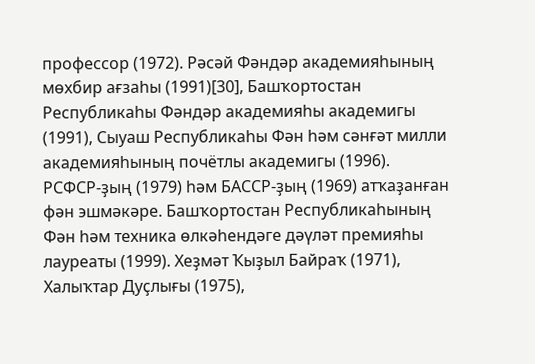профессор (1972). Рәсәй Фәндәр академияһының мөхбир ағзаһы (1991)[30], Башҡортостан Республикаһы Фәндәр академияһы академигы (1991), Сыуаш Республикаһы Фән һәм сәнғәт милли академияһының почётлы академигы (1996). РСФСР‑ҙың (1979) һәм БАССР‑ҙың (1969) атҡаҙанған фән эшмәкәре. Башҡортостан Республикаһының Фән һәм техника өлкәһендәге дәүләт премияһы лауреаты (1999). Хеҙмәт Ҡыҙыл Байраҡ (1971), Халыҡтар Дуҫлығы (1975),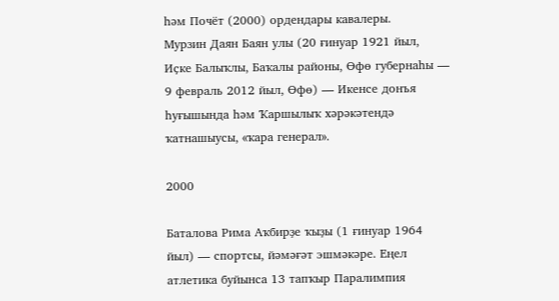һәм Почёт (2000) ордендары кавалеры.
Мурзин Даян Баян улы (20 ғинуар 1921 йыл, Иҫке Балыҡлы, Баҡалы районы, Өфө губернаһы — 9 февраль 2012 йыл, Өфө) — Икенсе донъя һуғышында һәм Ҡаршылыҡ хәрәкәтендә ҡатнашыусы, «ҡара генерал».

2000

Баталова Рима Аҡбирҙе ҡыҙы (1 ғинуар 1964 йыл) — спортсы, йәмәғәт эшмәкәре. Еңел атлетика буйынса 13 тапҡыр Паралимпия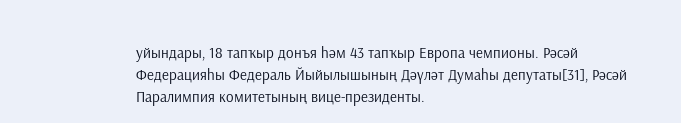уйындары, 18 тапҡыр донъя һәм 43 тапҡыр Европа чемпионы. Рәсәй Федерацияһы Федераль Йыйылышының Дәүләт Думаһы депутаты[31], Рәсәй Паралимпия комитетының вице-президенты.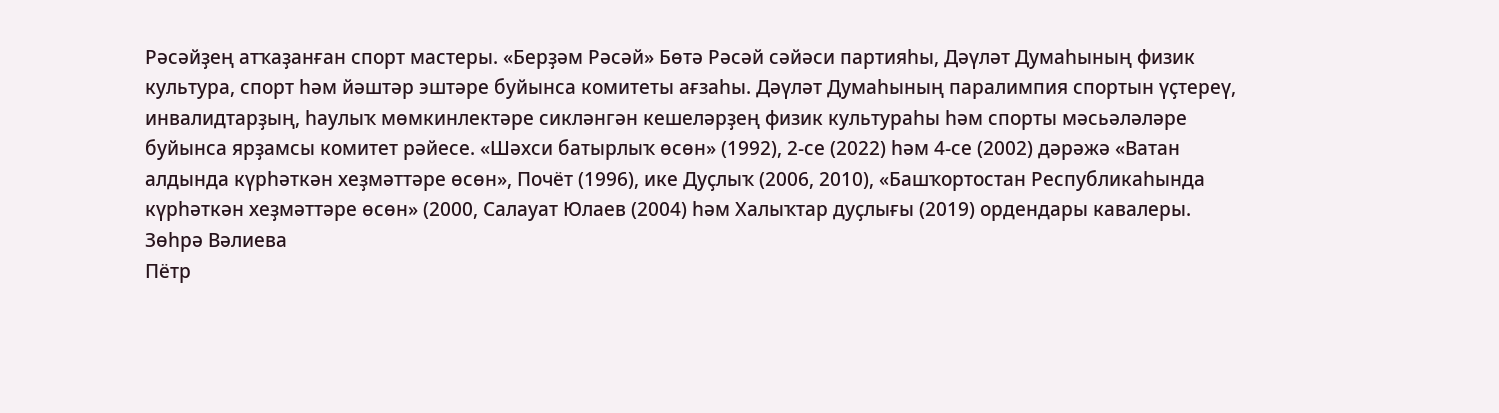Рәсәйҙең атҡаҙанған спорт мастеры. «Берҙәм Рәсәй» Бөтә Рәсәй сәйәси партияһы, Дәүләт Думаһының физик культура, спорт һәм йәштәр эштәре буйынса комитеты ағзаһы. Дәүләт Думаһының паралимпия спортын үҫтереү, инвалидтарҙың, һаулыҡ мөмкинлектәре сикләнгән кешеләрҙең физик культураһы һәм спорты мәсьәләләре буйынса ярҙамсы комитет рәйесе. «Шәхси батырлыҡ өсөн» (1992), 2-се (2022) һәм 4‑се (2002) дәрәжә «Ватан алдында күрһәткән хеҙмәттәре өсөн», Почёт (1996), ике Дуҫлыҡ (2006, 2010), «Башҡортостан Республикаһында күрһәткән хеҙмәттәре өсөн» (2000, Салауат Юлаев (2004) һәм Халыҡтар дуҫлығы (2019) ордендары кавалеры.
Зөһрә Вәлиева
Пётр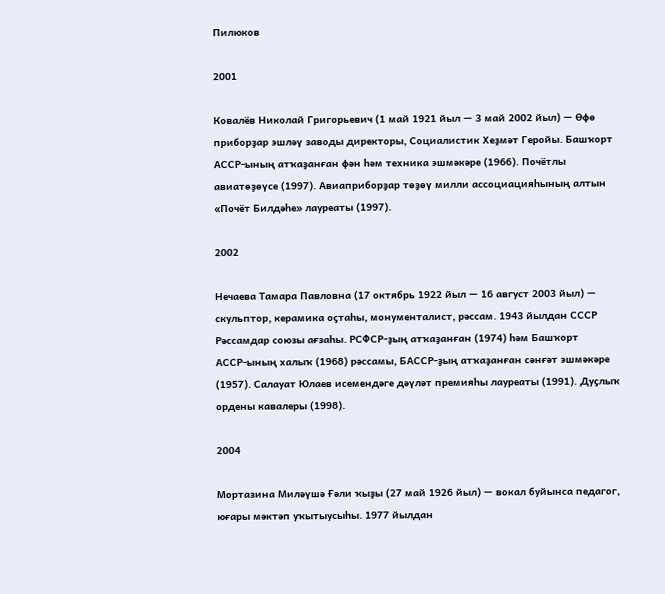Пилюков

2001

Ковалёв Николай Григорьевич (1 май 1921 йыл — 3 май 2002 йыл) — Өфө приборҙар эшләү заводы директоры, Социалистик Хеҙмәт Геройы. Башҡорт АССР-ының атҡаҙанған фән һәм техника эшмәкәре (1966). Почётлы авиатөҙөүсе (1997). Авиаприборҙар төҙөү милли ассоциацияһының алтын «Почёт Билдәһе» лауреаты (1997).

2002

Нечаева Тамара Павловна (17 октябрь 1922 йыл — 16 август 2003 йыл) — скульптор, керамика оҫтаһы, монументалист, рәссам. 1943 йылдан СССР Рәссамдар союзы ағзаһы. РСФСР‑ҙың атҡаҙанған (1974) һәм Башҡорт АССР‑ының халыҡ (1968) рәссамы, БАССР-ҙың атҡаҙанған сәнғәт эшмәкәре (1957). Салауат Юлаев исемендәге дәүләт премияһы лауреаты (1991). Дуҫлыҡ ордены кавалеры (1998).

2004

Мортазина Миләүшә Ғәли ҡыҙы (27 май 1926 йыл) — вокал буйынса педагог, юғары мәктәп уҡытыусыһы. 1977 йылдан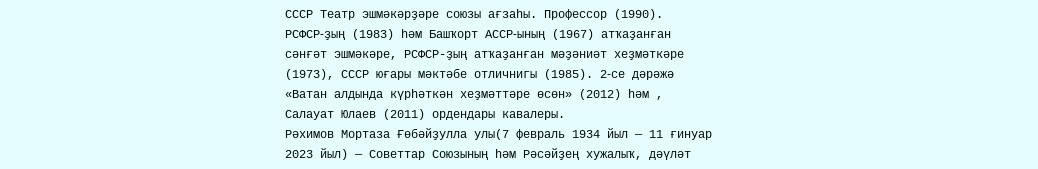СССР Театр эшмәкәрҙәре союзы ағзаһы. Профессор (1990). РСФСР‑ҙың (1983) һәм Башҡорт АССР‑ының (1967) атҡаҙанған сәнғәт эшмәкәре, РСФСР-ҙың атҡаҙанған мәҙәниәт хеҙмәткәре (1973), СССР юғары мәктәбе отличнигы (1985). 2‑се дәрәжә «Ватан алдында күрһәткән хеҙмәттәре өсөн» (2012) һәм , Салауат Юлаев (2011) ордендары кавалеры.
Рәхимов Мортаза Ғөбәйҙулла улы(7 февраль 1934 йыл — 11 ғинуар 2023 йыл) — Советтар Союзының һәм Рәсәйҙең хужалыҡ, дәүләт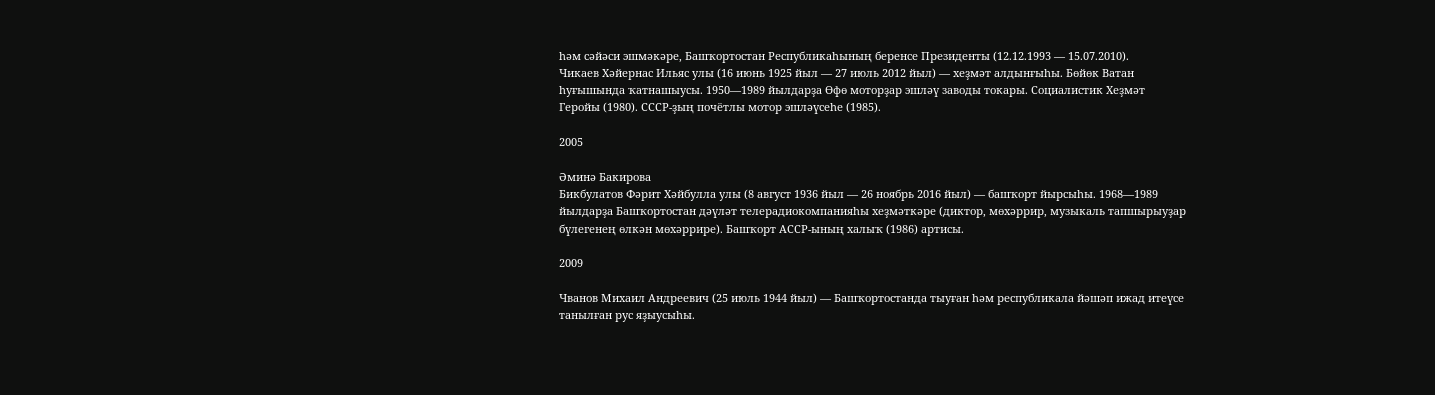һәм сәйәси эшмәкәре, Башҡортостан Республикаһының беренсе Президенты (12.12.1993 — 15.07.2010).
Чикаев Хәйернас Ильяс улы (16 июнь 1925 йыл — 27 июль 2012 йыл) — хеҙмәт алдынғыһы. Бөйөк Ватан һуғышында ҡатнашыусы. 1950—1989 йылдарҙа Өфө моторҙар эшләү заводы токары. Социалистик Хеҙмәт Геройы (1980). СССР-ҙың почётлы мотор эшләүсеһе (1985).

2005

Әминә Бакирова
Бикбулатов Фәрит Хәйбулла улы (8 август 1936 йыл — 26 ноябрь 2016 йыл) — башҡорт йырсыһы. 1968—1989 йылдарҙа Башҡортостан дәүләт телерадиокомпанияһы хеҙмәткәре (диктор, мөхәррир, музыкаль тапшырыуҙар бүлегенең өлкән мөхәррире). Башҡорт АССР-ының халыҡ (1986) артисы.

2009

Чванов Михаил Андреевич (25 июль 1944 йыл) — Башҡортостанда тыуған һәм республикала йәшәп ижад итеүсе танылған рус яҙыусыһы.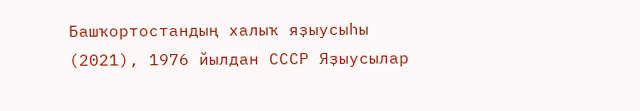Башҡортостандың халыҡ яҙыусыһы (2021), 1976 йылдан СССР Яҙыусылар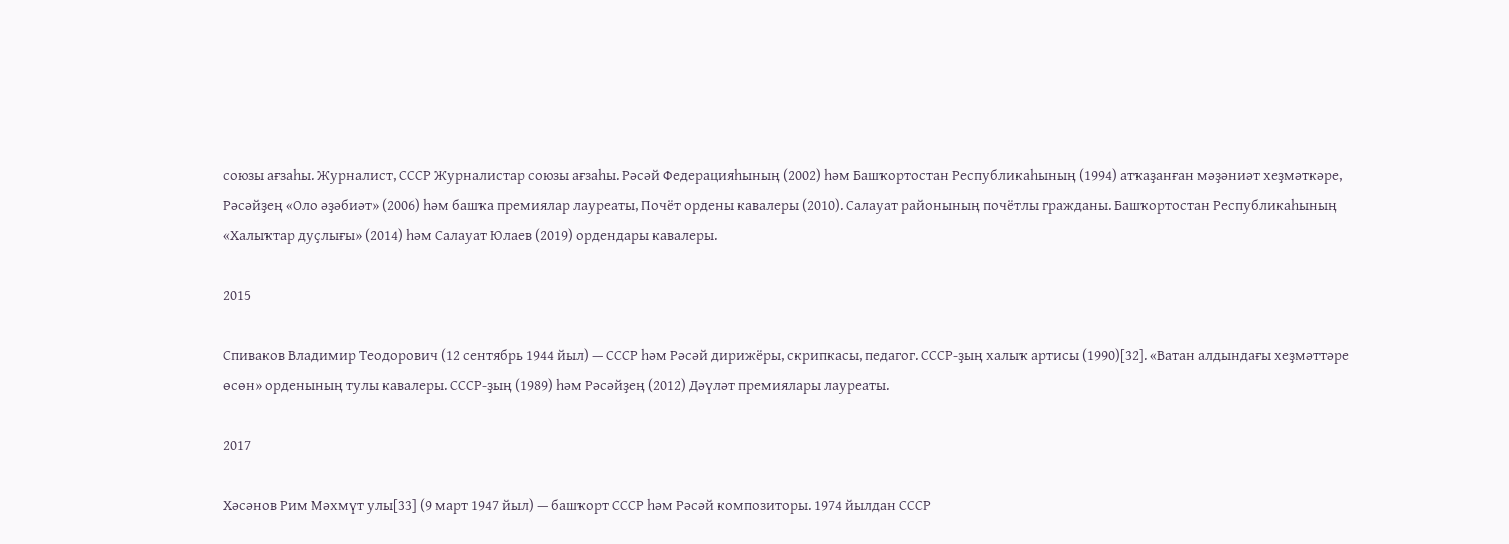союзы ағзаһы. Журналист, СССР Журналистар союзы ағзаһы. Рәсәй Федерацияһының (2002) һәм Башҡортостан Республикаһының (1994) атҡаҙанған мәҙәниәт хеҙмәткәре, Рәсәйҙең «Оло әҙәбиәт» (2006) һәм башҡа премиялар лауреаты, Почёт ордены кавалеры (2010). Салауат районының почётлы гражданы. Башҡортостан Республикаһының «Халыҡтар дуҫлығы» (2014) һәм Салауат Юлаев (2019) ордендары кавалеры.

2015

Спиваков Владимир Теодорович (12 сентябрь 1944 йыл) — СССР һәм Рәсәй дирижёры, скрипкасы, педагог. СССР-ҙың халыҡ артисы (1990)[32]. «Ватан алдындағы хеҙмәттәре өсөн» орденының тулы кавалеры. СССР-ҙың (1989) һәм Рәсәйҙең (2012) Дәүләт премиялары лауреаты.

2017

Хәсәнов Рим Мәхмүт улы[33] (9 март 1947 йыл) — башҡорт СССР һәм Рәсәй композиторы. 1974 йылдан СССР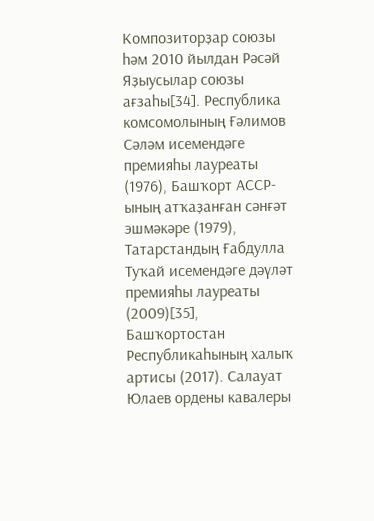Композиторҙар союзы һәм 2010 йылдан Рәсәй Яҙыусылар союзы ағзаһы[34]. Республика комсомолының Ғәлимов Сәләм исемендәге премияһы лауреаты (1976), Башҡорт АССР-ының атҡаҙанған сәнғәт эшмәкәре (1979), Татарстандың Ғабдулла Туҡай исемендәге дәүләт премияһы лауреаты (2009)[35], Башҡортостан Республикаһының халыҡ артисы (2017). Салауат Юлаев ордены кавалеры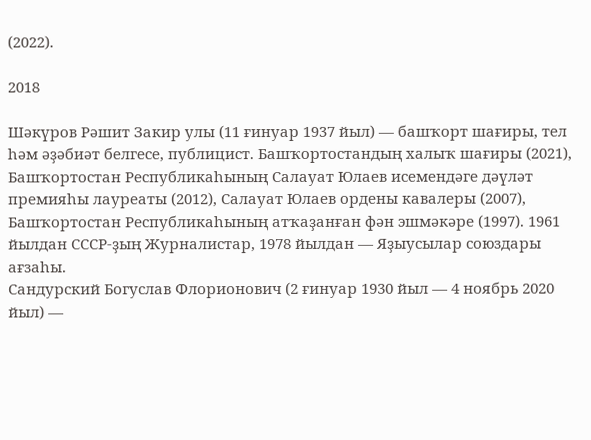(2022).

2018

Шәкүров Рәшит Закир улы (11 ғинуар 1937 йыл) — башҡорт шағиры, тел һәм әҙәбиәт белгесе, публицист. Башҡортостандың халыҡ шағиры (2021), Башҡортостан Республикаһының Салауат Юлаев исемендәге дәүләт премияһы лауреаты (2012), Салауат Юлаев ордены кавалеры (2007), Башҡортостан Республикаһының атҡаҙанған фән эшмәкәре (1997). 1961 йылдан СССР-ҙың Журналистар, 1978 йылдан — Яҙыусылар союздары ағзаһы.
Сандурский Богуслав Флорионович (2 ғинуар 1930 йыл — 4 ноябрь 2020 йыл) —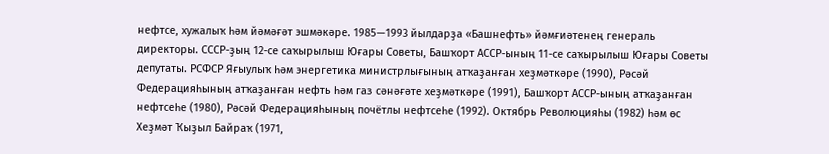нефтсе, хужалыҡ һәм йәмәғәт эшмәкәре. 1985—1993 йылдарҙа «Башнефть» йәмғиәтенең генераль директоры. СССР-ҙың 12-се саҡырылыш Юғары Советы, Башҡорт АССР-ының 11-се саҡырылыш Юғары Советы депутаты. РСФСР Яғыулыҡ һәм энергетика министрлығының атҡаҙанған хеҙмәткәре (1990), Рәсәй Федерацияһының атҡаҙанған нефть һәм газ сәнәғәте хеҙмәткәре (1991), Башҡорт АССР-ының атҡаҙанған нефтсеһе (1980), Рәсәй Федерацияһының почётлы нефтсеһе (1992). Октябрь Революцияһы (1982) һәм өс Хеҙмәт Ҡыҙыл Байраҡ (1971,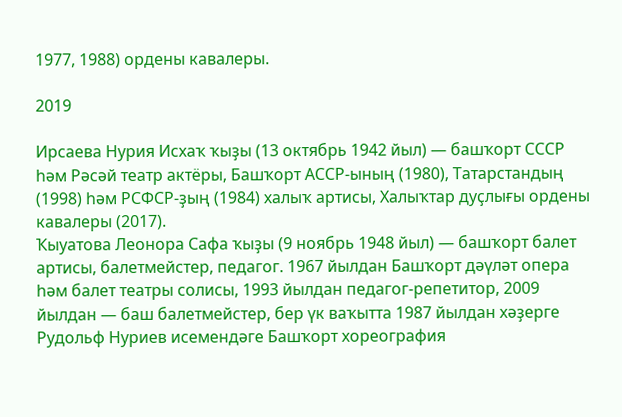1977, 1988) ордены кавалеры.

2019

Ирсаева Нурия Исхаҡ ҡыҙы (13 октябрь 1942 йыл) — башҡорт СССР һәм Рәсәй театр актёры, Башҡорт АССР-ының (1980), Татарстандың (1998) һәм РСФСР-ҙың (1984) халыҡ артисы, Халыҡтар дуҫлығы ордены кавалеры (2017).
Ҡыуатова Леонора Сафа ҡыҙы (9 ноябрь 1948 йыл) — башҡорт балет артисы, балетмейстер, педагог. 1967 йылдан Башҡорт дәүләт опера һәм балет театры солисы, 1993 йылдан педагог-репетитор, 2009 йылдан — баш балетмейстер, бер үк ваҡытта 1987 йылдан хәҙерге Рудольф Нуриев исемендәге Башҡорт хореография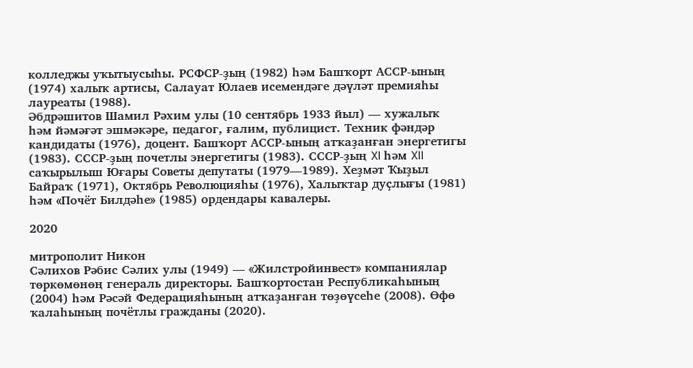колледжы уҡытыусыһы. РСФСР-ҙың (1982) һәм Башҡорт АССР-ының (1974) халыҡ артисы, Салауат Юлаев исемендәге дәүләт премияһы лауреаты (1988).
Әбдрәшитов Шамил Рәхим улы (10 сентябрь 1933 йыл) — хужалыҡ һәм йәмәғәт эшмәкәре, педагог, ғалим, публицист. Техник фәндәр кандидаты (1976), доцент. Башҡорт АССР-ының атҡаҙанған энергетигы (1983). СССР-ҙың почетлы энергетигы (1983). СССР-ҙың XI һәм XII саҡырылыш Юғары Советы депутаты (1979—1989). Хеҙмәт Ҡыҙыл Байраҡ (1971), Октябрь Революцияһы (1976), Халыҡтар дуҫлығы (1981) һәм «Почёт Билдәһе» (1985) ордендары кавалеры.

2020

митрополит Никон
Сәлихов Рәбис Сәлих улы (1949) — «Жилстройинвест» компаниялар төркөмөнөң генераль директоры. Башҡортостан Республикаһының (2004) һәм Рәсәй Федерацияһының атҡаҙанған төҙөүсеһе (2008). Өфө ҡалаһының почётлы гражданы (2020).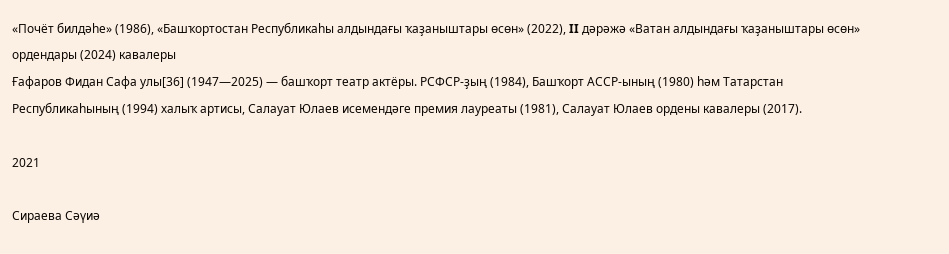«Почёт билдәһе» (1986), «Башҡортостан Республикаһы алдындағы ҡаҙаныштары өсөн» (2022), II дәрәжә «Ватан алдындағы ҡаҙаныштары өсөн» ордендары (2024) кавалеры
Ғафаров Фидан Сафа улы[36] (1947—2025) — башҡорт театр актёры. РСФСР-ҙың (1984), Башҡорт АССР-ының (1980) һәм Татарстан Республикаһының (1994) халыҡ артисы, Салауат Юлаев исемендәге премия лауреаты (1981), Салауат Юлаев ордены кавалеры (2017).

2021

Сираева Сәүиә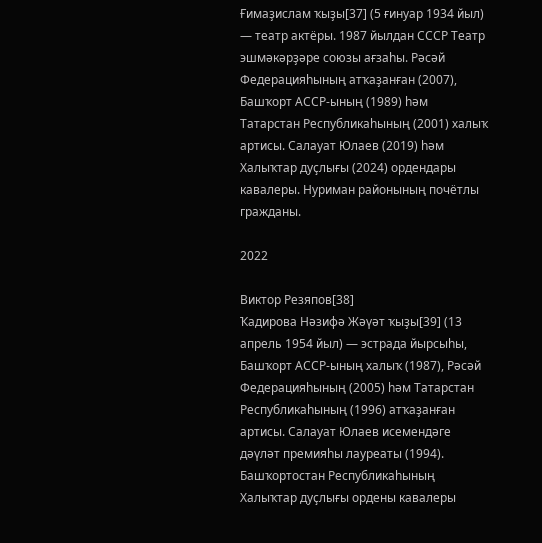Ғимаҙислам ҡыҙы[37] (5 ғинуар 1934 йыл) — театр актёры. 1987 йылдан СССР Театр эшмәкәрҙәре союзы ағзаһы. Рәсәй Федерацияһының атҡаҙанған (2007), Башҡорт АССР-ының (1989) һәм Татарстан Республикаһының (2001) халыҡ артисы. Салауат Юлаев (2019) һәм Халыҡтар дуҫлығы (2024) ордендары кавалеры. Нуриман районының почётлы гражданы.

2022

Виктор Резяпов[38]
Ҡадирова Нәзифә Жәүәт ҡыҙы[39] (13 апрель 1954 йыл) — эстрада йырсыһы, Башҡорт АССР-ының халыҡ (1987), Рәсәй Федерацияһының (2005) һәм Татарстан Республикаһының (1996) атҡаҙанған артисы. Салауат Юлаев исемендәге дәүләт премияһы лауреаты (1994). Башҡортостан Республикаһының Халыҡтар дуҫлығы ордены кавалеры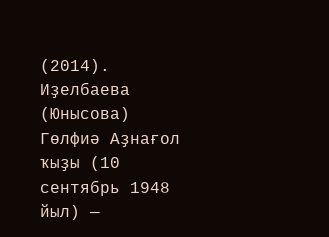(2014).
Иҙелбаева (Юнысова) Гөлфиә Аҙнағол ҡыҙы (10 сентябрь 1948 йыл) —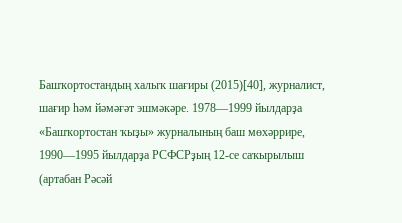Башҡортостандың халыҡ шағиры (2015)[40], журналист, шағир һәм йәмәғәт эшмәкәре. 1978—1999 йылдарҙа «Башҡортостан ҡыҙы» журналының баш мөхәррире, 1990—1995 йылдарҙа РСФСРҙың 12-се саҡырылыш (артабан Рәсәй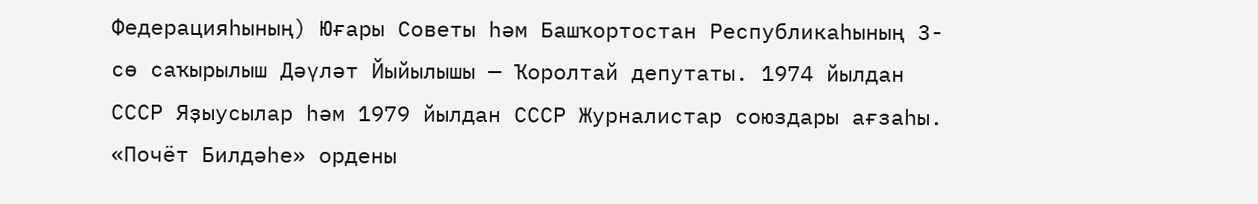Федерацияһының) Юғары Советы һәм Башҡортостан Республикаһының 3-сө саҡырылыш Дәүләт Йыйылышы — Ҡоролтай депутаты. 1974 йылдан СССР Яҙыусылар һәм 1979 йылдан СССР Журналистар союздары ағзаһы. «Почёт Билдәһе» ордены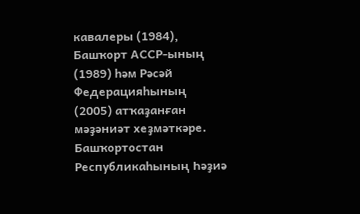кавалеры (1984), Башҡорт АССР-ының (1989) һәм Рәсәй Федерацияһының (2005) атҡаҙанған мәҙәниәт хеҙмәткәре. Башҡортостан Республикаһының Һәҙиә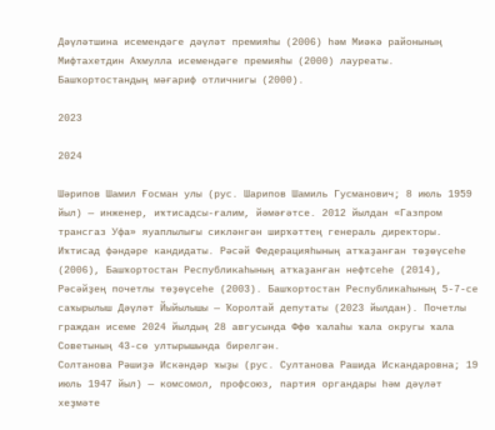Дәүләтшина исемендәге дәүләт премияһы (2006) һәм Миәкә районының Мифтахетдин Аҡмулла исемендәге премияһы (2000) лауреаты. Башҡортостандың мәғариф отличнигы (2000).

2023

2024

Шәрипов Шамил Ғосман улы (рус. Шарипов Шамиль Гусманович; 8 июль 1959 йыл) — инженер, иҡтисадсы-ғалим, йәмәғәтсе. 2012 йылдан «Газпром трансгаз Уфа» яуаплылығы сикләнгән ширҡәттең генераль директоры. Иҡтисад фәндәре кандидаты. Рәсәй Федерацияһының атҡаҙанған төҙөүсеһе (2006), Башҡортостан Республикаһының атҡаҙанған нефтсеһе (2014), Рәсәйҙең почетлы төҙөүсеһе (2003). Башҡортостан Республикаһының 5-7-се саҡырылыш Дәүләт Йыйылышы — Ҡоролтай депутаты (2023 йылдан). Почетлы граждан исеме 2024 йылдың 28 авгусында Ффө ҡалаһы ҡала округы ҡала Советының 43-сө ултырышында бирелгән.
Солтанова Рәшиҙә Искәндәр ҡыҙы (рус. Султанова Рашида Искандаровна; 19 июль 1947 йыл) — комсомол, профсоюз, партия органдары һәм дәүләт хеҙмәте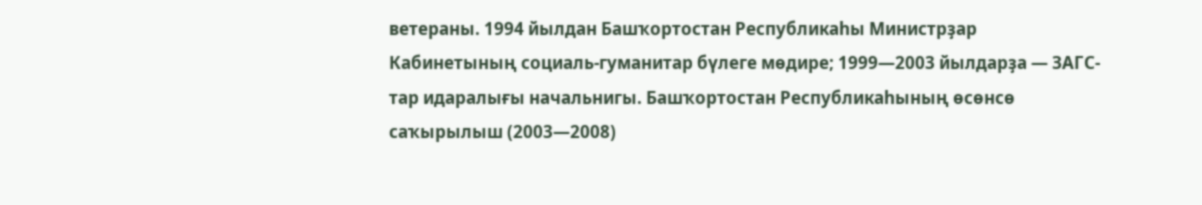ветераны. 1994 йылдан Башҡортостан Республикаһы Министрҙар Кабинетының социаль-гуманитар бүлеге мөдире; 1999—2003 йылдарҙа — ЗАГС-тар идаралығы начальнигы. Башҡортостан Республикаһының өсөнсө саҡырылыш (2003—2008)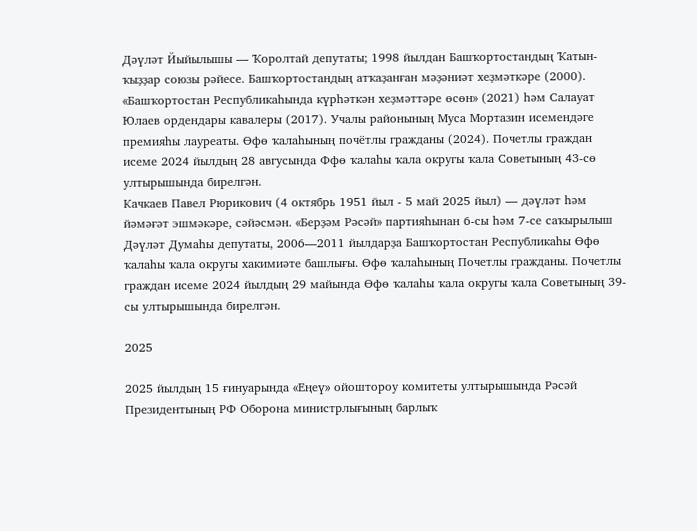Дәүләт Йыйылышы — Ҡоролтай депутаты; 1998 йылдан Башҡортостандың Ҡатын-ҡыҙҙар союзы рәйесе. Башҡортостандың атҡаҙанған мәҙәниәт хеҙмәткәре (2000). «Башҡортостан Республикаһында күрһәткән хеҙмәттәре өсөн» (2021) һәм Салауат Юлаев ордендары кавалеры (2017). Учалы районының Муса Мортазин исемендәге премияһы лауреаты. Өфө ҡалаһының почётлы гражданы (2024). Почетлы граждан исеме 2024 йылдың 28 авгусында Ффө ҡалаһы ҡала округы ҡала Советының 43-сө ултырышында бирелгән.
Качкаев Павел Рюрикович (4 октябрь 1951 йыл - 5 май 2025 йыл) — дәүләт һәм йәмәғәт эшмәкәре, сәйәсмән. «Берҙәм Рәсәй» партияһынан 6-сы һәм 7-се саҡырылыш Дәүләт Думаһы депутаты, 2006—2011 йылдарҙа Башҡортостан Республикаһы Өфө ҡалаһы ҡала округы хакимиәте башлығы. Өфө ҡалаһының Почетлы гражданы. Почетлы граждан исеме 2024 йылдың 29 майында Өфө ҡалаһы ҡала округы ҡала Советының 39-сы ултырышында бирелгән.

2025

2025 йылдың 15 ғинуарында «Еңеү» ойоштороу комитеты ултырышында Рәсәй Президентының РФ Оборона министрлығының барлыҡ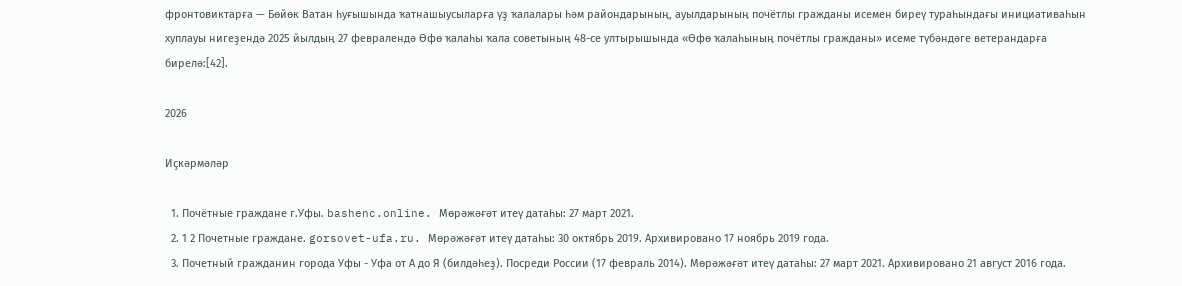фронтовиктарға — Бөйөк Ватан һуғышында ҡатнашыусыларға үҙ ҡалалары һәм райондарының, ауылдарының почётлы гражданы исемен биреү тураһындағы инициативаһын хуплауы нигеҙендә 2025 йылдың 27 февралендә Өфө ҡалаһы ҡала советының 48-се ултырышында «Өфө ҡалаһының почётлы гражданы» исеме түбәндәге ветерандарға бирелә:[42].

2026

Иҫкәрмәләр

  1. Почётные граждане г.Уфы. bashenc.online. Мөрәжәғәт итеү датаһы: 27 март 2021.
  2. 1 2 Почетные граждане. gorsovet-ufa.ru. Мөрәжәғәт итеү датаһы: 30 октябрь 2019. Архивировано 17 ноябрь 2019 года.
  3. Почетный гражданин города Уфы - Уфа от А до Я (билдәһеҙ). Посреди России (17 февраль 2014). Мөрәжәғәт итеү датаһы: 27 март 2021. Архивировано 21 август 2016 года.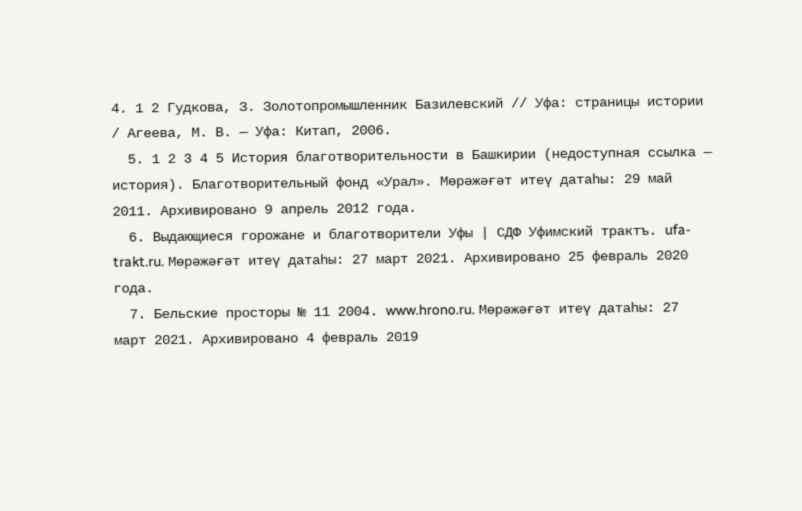4. 1 2 Гудкова, З. Золотопромышленник Базилевский // Уфа: страницы истории / Агеева, М. В. — Уфа: Китап, 2006.
  5. 1 2 3 4 5 История благотворительности в Башкирии (недоступная ссылка — история). Благотворительный фонд «Урал». Мөрәжәғәт итеү датаһы: 29 май 2011. Архивировано 9 апрель 2012 года.
  6. Выдающиеся горожане и благотворители Уфы | СДФ Уфимский трактъ. ufa-trakt.ru. Мөрәжәғәт итеү датаһы: 27 март 2021. Архивировано 25 февраль 2020 года.
  7. Бельские просторы № 11 2004. www.hrono.ru. Мөрәжәғәт итеү датаһы: 27 март 2021. Архивировано 4 февраль 2019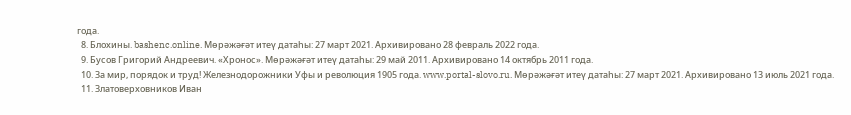года.
  8. Блохины. bashenc.online. Мөрәжәғәт итеү датаһы: 27 март 2021. Архивировано 28 февраль 2022 года.
  9. Бусов Григорий Андреевич. «Хронос». Мөрәжәғәт итеү датаһы: 29 май 2011. Архивировано 14 октябрь 2011 года.
  10. За мир, порядок и труд! Железнодорожники Уфы и революция 1905 года. www.portal-slovo.ru. Мөрәжәғәт итеү датаһы: 27 март 2021. Архивировано 13 июль 2021 года.
  11. Златоверховников Иван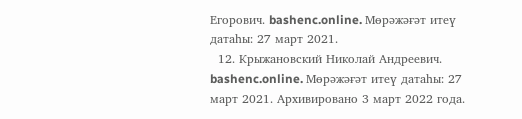Егорович. bashenc.online. Мөрәжәғәт итеү датаһы: 27 март 2021.
  12. Крыжановский Николай Андреевич. bashenc.online. Мөрәжәғәт итеү датаһы: 27 март 2021. Архивировано 3 март 2022 года.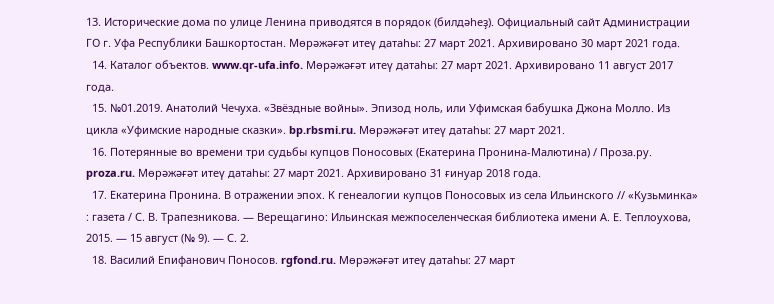13. Исторические дома по улице Ленина приводятся в порядок (билдәһеҙ). Официальный сайт Администрации ГО г. Уфа Республики Башкортостан. Мөрәжәғәт итеү датаһы: 27 март 2021. Архивировано 30 март 2021 года.
  14. Каталог объектов. www.qr-ufa.info. Мөрәжәғәт итеү датаһы: 27 март 2021. Архивировано 11 август 2017 года.
  15. №01.2019. Анатолий Чечуха. «Звёздные войны». Эпизод ноль, или Уфимская бабушка Джона Молло. Из цикла «Уфимские народные сказки». bp.rbsmi.ru. Мөрәжәғәт итеү датаһы: 27 март 2021.
  16. Потерянные во времени три судьбы купцов Поносовых (Екатерина Пронина-Малютина) / Проза.ру. proza.ru. Мөрәжәғәт итеү датаһы: 27 март 2021. Архивировано 31 ғинуар 2018 года.
  17. Екатерина Пронина. В отражении эпох. К генеалогии купцов Поносовых из села Ильинского // «Кузьминка» : газета / С. В. Трапезникова. — Верещагино: Ильинская межпоселенческая библиотека имени А. Е. Теплоухова, 2015. — 15 август (№ 9). — С. 2.
  18. Василий Епифанович Поносов. rgfond.ru. Мөрәжәғәт итеү датаһы: 27 март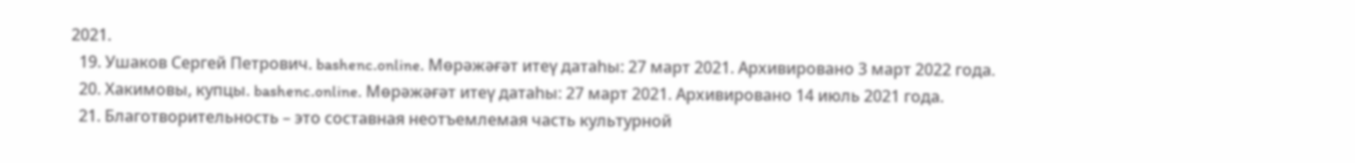2021.
  19. Ушаков Сергей Петрович. bashenc.online. Мөрәжәғәт итеү датаһы: 27 март 2021. Архивировано 3 март 2022 года.
  20. Хакимовы, купцы. bashenc.online. Мөрәжәғәт итеү датаһы: 27 март 2021. Архивировано 14 июль 2021 года.
  21. Благотворительность – это составная неотъемлемая часть культурной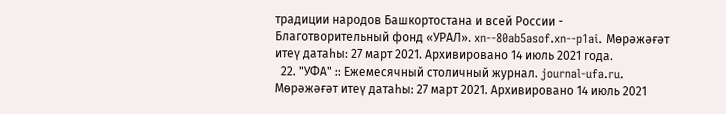традиции народов Башкортостана и всей России - Благотворительный фонд «УРАЛ». xn--80ab5asof.xn--p1ai. Мөрәжәғәт итеү датаһы: 27 март 2021. Архивировано 14 июль 2021 года.
  22. "УФА" :: Ежемесячный столичный журнал. journal-ufa.ru. Мөрәжәғәт итеү датаһы: 27 март 2021. Архивировано 14 июль 2021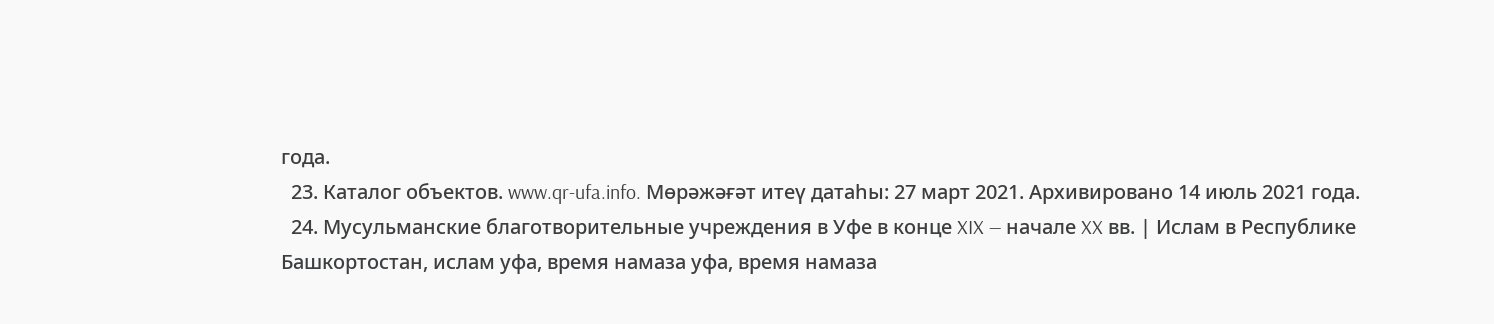года.
  23. Каталог объектов. www.qr-ufa.info. Мөрәжәғәт итеү датаһы: 27 март 2021. Архивировано 14 июль 2021 года.
  24. Мусульманские благотворительные учреждения в Уфе в конце XIX — начале XX вв. | Ислам в Республике Башкортостан, ислам уфа, время намаза уфа, время намаза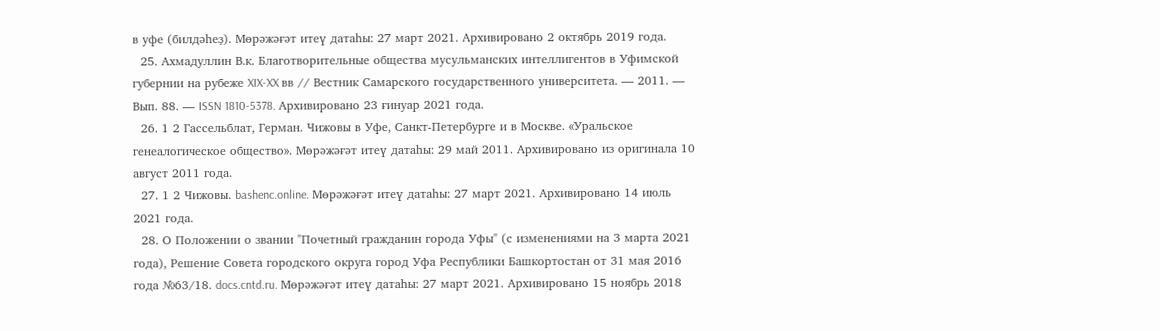в уфе (билдәһеҙ). Мөрәжәғәт итеү датаһы: 27 март 2021. Архивировано 2 октябрь 2019 года.
  25. Ахмадуллин В.к. Благотворительные общества мусульманских интеллигентов в Уфимской губернии на рубеже XIX-XX вв // Вестник Самарского государственного университета. — 2011. — Вып. 88. — ISSN 1810-5378. Архивировано 23 ғинуар 2021 года.
  26. 1 2 Гассельблат, Герман. Чижовы в Уфе, Санкт-Петербурге и в Москве. «Уральское генеалогическое общество». Мөрәжәғәт итеү датаһы: 29 май 2011. Архивировано из оригинала 10 август 2011 года.
  27. 1 2 Чижовы. bashenc.online. Мөрәжәғәт итеү датаһы: 27 март 2021. Архивировано 14 июль 2021 года.
  28. О Положении о звании "Почетный гражданин города Уфы" (с изменениями на 3 марта 2021 года), Решение Совета городского округа город Уфа Республики Башкортостан от 31 мая 2016 года №63/18. docs.cntd.ru. Мөрәжәғәт итеү датаһы: 27 март 2021. Архивировано 15 ноябрь 2018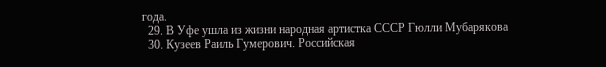года.
  29. В Уфе ушла из жизни народная артистка СССР Гюлли Мубарякова
  30. Кузеев Раиль Гумерович. Российская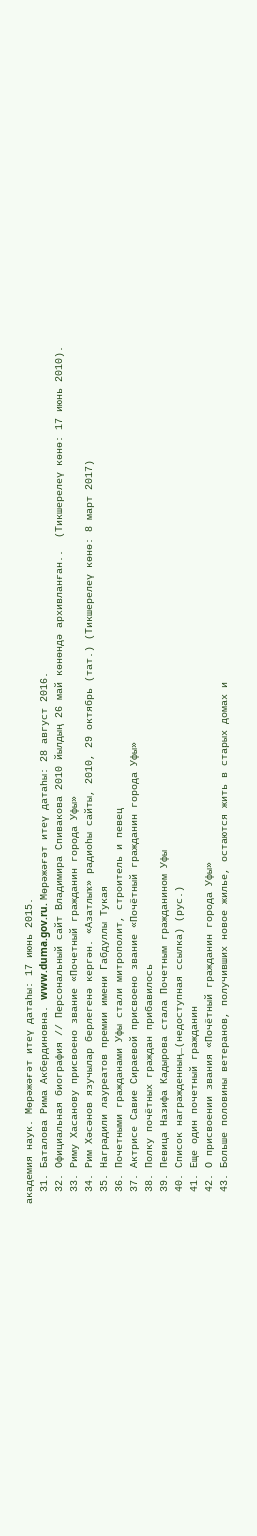академия наук. Мөрәжәғәт итеү датаһы: 17 июнь 2015.
  31. Баталова Рима Акбердиновна. www.duma.gov.ru. Мөрәжәғәт итеү датаһы: 28 август 2016.
  32. Официальная биография // Персональный сайт Владимира Спивакова 2010 йылдың 26 май көнөндә архивланған..  (Тикшерелеү көнө: 17 июнь 2010).
  33. Риму Хасанову присвоено звание «Почетный гражданин города Уфы»
  34. Рим Хәсәнов язучылар берлегенә кергән. «Азатлыҡ» радиоһы сайты, 2010, 29 октябрь (тат.) (Тикшерелеү көнө: 8 март 2017)
  35. Наградили лауреатов премии имени Габдуллы Тукая
  36. Почетными гражданами Уфы стали митрополит, строитель и певец
  37. Актрисе Савие Сираевой присвоено звание «Почётный гражданин города Уфы»
  38. Полку почётных граждан прибавилось
  39. Певица Назифа Кадырова стала Почетным гражданином Уфы
  40. Список награжденның…(недоступная ссылка) (рус.)
  41. Еще один почетный гражданин
  42. О присвоении звания «Почётный гражданин города Уфы»
  43. Больше половины ветеранов, получивших новое жилье, остаются жить в старых домах и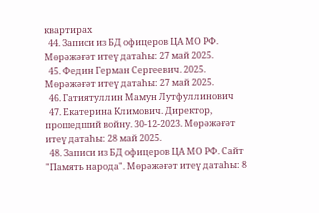квартирах
  44. Записи из БД офицеров ЦА МО РФ. Мөрәжәғәт итеү датаһы: 27 май 2025.
  45. Федин Герман Сергеевич. 2025. Мөрәжәғәт итеү датаһы: 27 май 2025.
  46. Гатиятуллин Мамун Лутфуллинович
  47. Екатерина Климович. Директор, прошедший войну. 30-12-2023. Мөрәжәғәт итеү датаһы: 28 май 2025.
  48. Записи из БД офицеров ЦА МО РФ. Сайт "Память народа". Мөрәжәғәт итеү датаһы: 8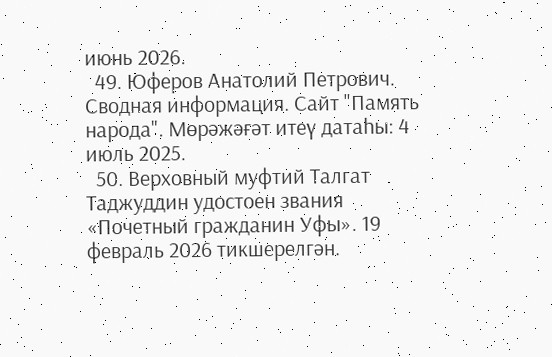июнь 2026.
  49. Юферов Анатолий Петрович. Сводная информация. Сайт "Память народа". Мөрәжәғәт итеү датаһы: 4 июль 2025.
  50. Верховный муфтий Талгат Таджуддин удостоен звания «Почетный гражданин Уфы». 19 февраль 2026 тикшерелгән.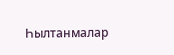Һылтанмалар